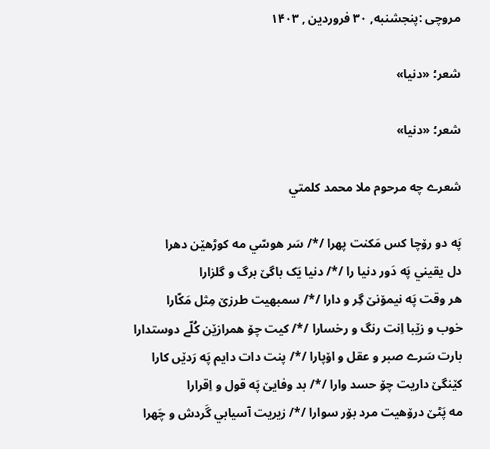مروچی :پنجشنبه, ۳۰ فروردین , ۱۴۰۳

شعر؛ «دنیا»

شعر؛ «دنیا»

شعرے چه مرحوم ملا محمد کلمتي

پَه دو رۆچا کس مَکنت پهرا /*/ سَر هوسّي مه کوڑهێن دهرا
دل یقیني پَه دَور دنیا را /*/ دنیا یَک باگێ برگ و گلزارا
هر وقت پَه نیمۆنێ گِر و دارا /*/ سمبهیت طرزێ مِثل مَکّارا
خوب و زێبا اِنت رنگ و رخسارا /*/ کیت چۆ همرازێن کُلّے دوستدارا
بارت سَرے صبر و عقل و اۆپارا /*/ پنت دات دایم پَه رَدێں کارا
کێنگێ داریت چۆ حسد وارا /*/ بد وفایێ پَه قول و اِقرارا
مه پَٹێ درۆهیت مرد بۆر سوارا /*/ زیریت آسیابي گَردش و چَهرا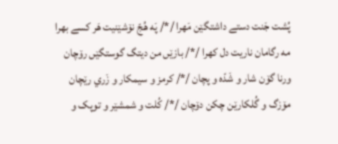پُشت جَنت دستے داشتگێن مَهرا /*/ پَه هُجّ نۆشێنیت هَر کسے بهرا
مه رگامان ناریت دل کهرا /*/ بازێں من دیتگ گوستگێں رۆچان
ورنا گۆن شار و شَدّه و پچان /*/ کرمز و سیمکار و زَري رێچان
مۆزگ و گُلکارێن چکن دۆچان /*/ کُلت و شمشێر و توپک و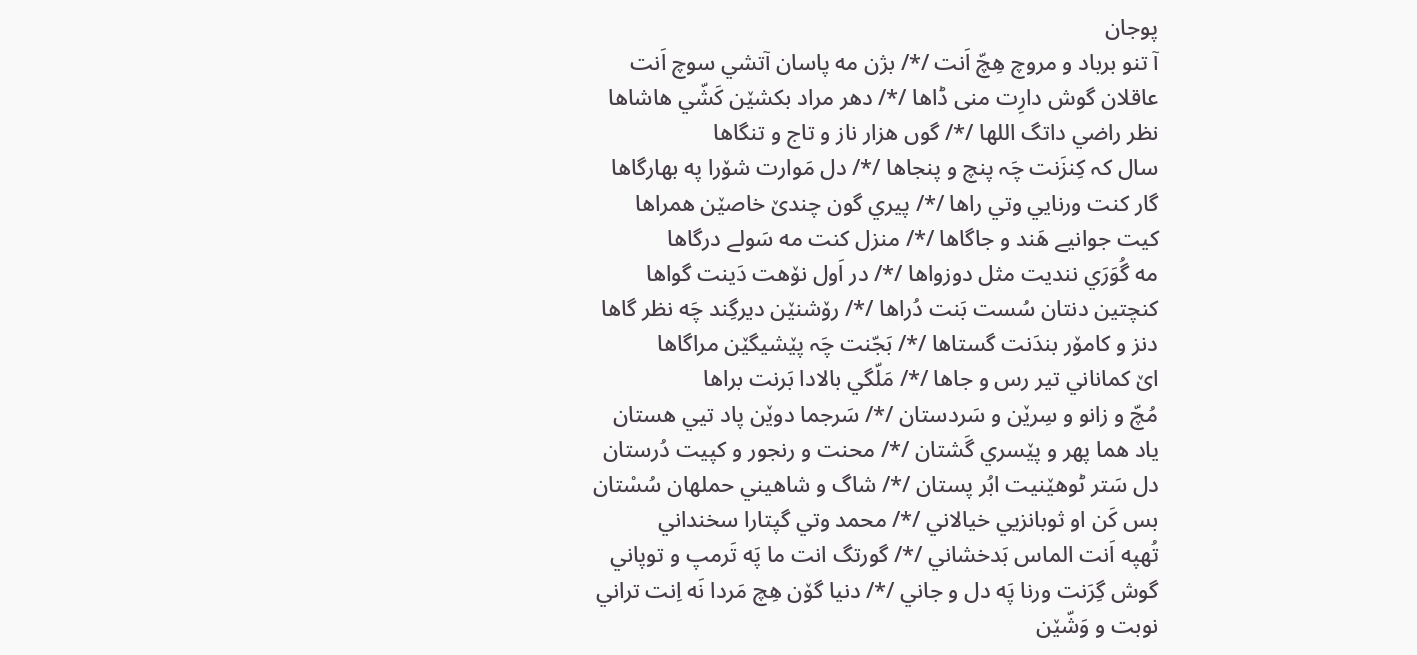پوجان
آ تنو برباد و مروچ هِچّ اَنت /*/ بژن مه پاسان آتشي سوچ اَنت
عاقلان گوش دارِت منی ڈاها /*/ دهر مراد بکشێن کَشّي هاشاها
نظر راضي داتگ اللها /*/ گوں هزار ناز و تاج و تنگاها
سال کہ کِنزَنت چَہ پنچ و پنجاها /*/ دل مَوارت شۆرا په بهارگاها
گار کنت ورنایي وتي راها /*/ پیري گون چندێ خاصێن همراها
کیت جوانیے هَند و جاگاها /*/ منزل کنت مه سَولے درگاها
مه گُوَرَي نندیت مثل دوزواها /*/ در اَول نۆهت دَینت گواها
کنچتین دنتان سُست بَنت دُراها /*/ رۆشنێن دیرگِند چَه نظر گاها
دنز و کامۆر بندَنت گستاها /*/ بَجّنت چَہ پێشیگێن مراگاها
اێ کماناني تیر رس و جاها /*/ مَلّگي بالادا بَرنت براها
مُچّ و زانو و سِرێن و سَردستان /*/ سَرجما دوێن پاد تیي هستان
یاد هما پهر و پێسري گَشتان /*/ محنت و رنجور و کپیت دُرستان
دل سَتر ٹوهێنیت ابُر پستان /*/ شاگ و شاهیني حملهان سُسْتان
بس کَن او ثوبانزیي خیالاني /*/ محمد وتي گپتارا سخنداني
تُهپه اَنت الماس بَدخشاني /*/ گورتگ انت ما پَه تَرمپ و توپاني
گوش گِرَنت ورنا پَه دل و جاني /*/ دنیا گۆن هِچ مَردا نَه اِنت تراني
نوبت و وَشّێن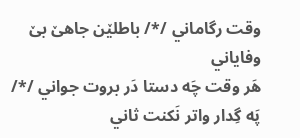وقت رگاماني /*/ باطلێن جاهێ بێ وفایاني
هَر وقت چَه دستا دَر بروت جواني /*/ پَه گِدار واتر نَکنت ثاني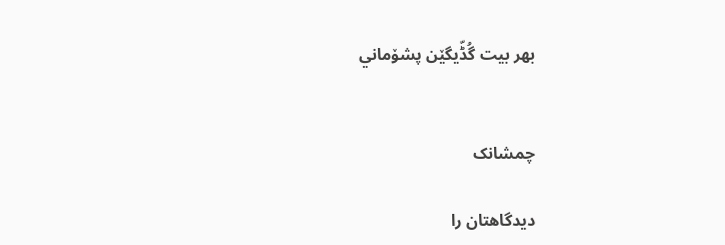بهر بیت گُڈّیگێن پشۆماني


چمشانک

دیدگاهتان را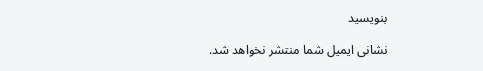بنویسید

نشانی ایمیل شما منتشر نخواهد شد.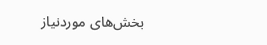بخش‌های موردنیاز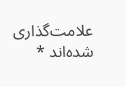علامت‌گذاری شده‌اند *